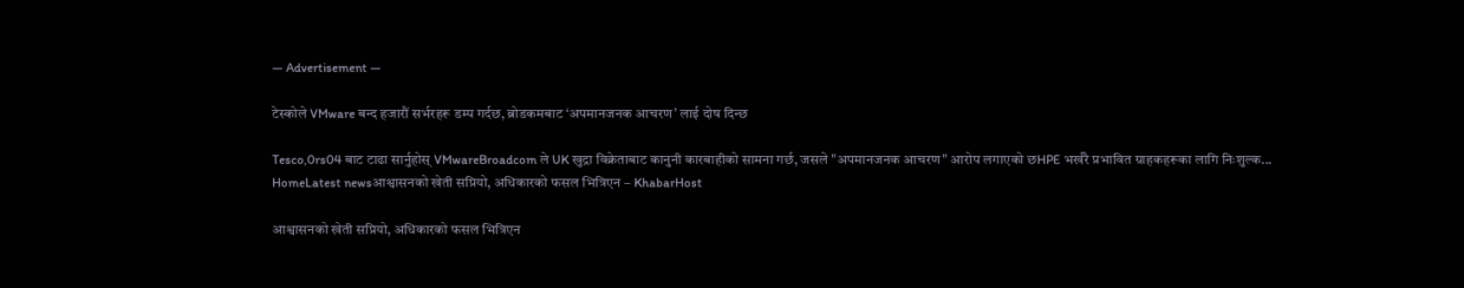― Advertisement ―

टेस्कोले VMware बन्द हजारौं सर्भरहरू डम्प गर्दछ, ब्रोडकमबाट ‘अपमानजनक आचरण’ लाई दोष दिन्छ

Tesco,0rs04 बाट टाढा सार्नुहोस् VMwareBroadcom ले UK खुद्रा विक्रेताबाट कानुनी कारबाहीको सामना गर्छ, जसले "अपमानजनक आचरण" आरोप लगाएको छHPE भर्खरै प्रभावित ग्राहकहरूका लागि निःशुल्क...
HomeLatest newsआश्वासनको खेती सप्रियो, अधिकारको फसल भित्रिएन – KhabarHost

आश्वासनको खेती सप्रियो, अधिकारको फसल भित्रिएन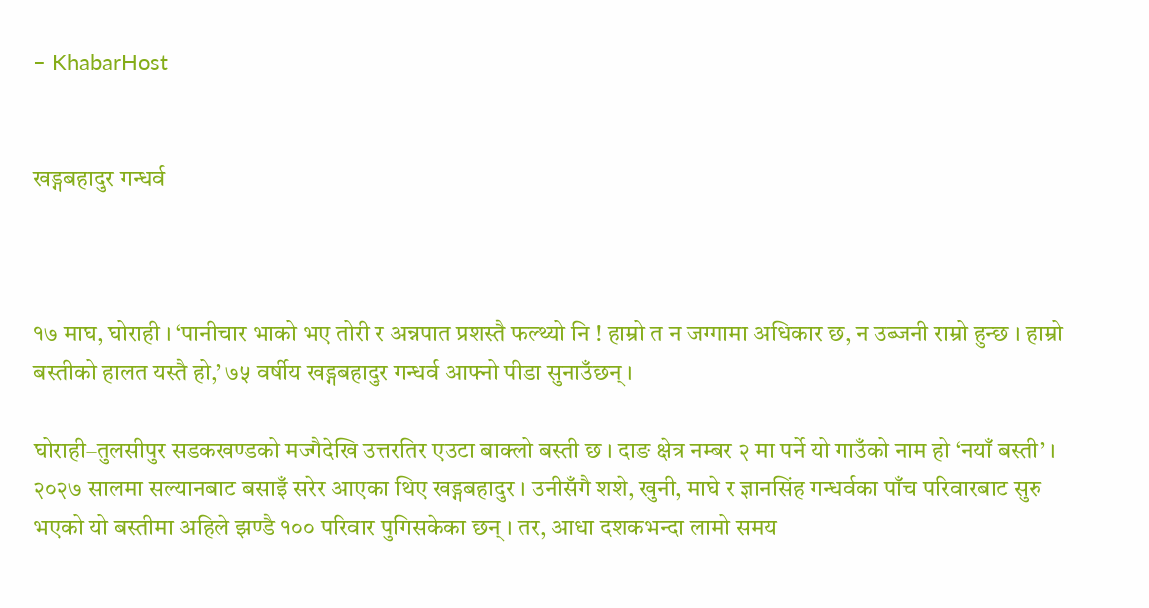– KhabarHost


खड्गबहादुर गन्धर्व



१७ माघ, घोराही । ‘पानीचार भाको भए तोरी र अन्नपात प्रशस्तै फल्थ्यो नि ! हाम्रो त न जग्गामा अधिकार छ, न उब्जनी राम्रो हुन्छ । हाम्रो बस्तीको हालत यस्तै हो,’ ७५ वर्षीय खड्गबहादुर गन्धर्व आफ्नो पीडा सुनाउँछन् ।

घोराही–तुलसीपुर सडकखण्डको मज्गैदेखि उत्तरतिर एउटा बाक्लो बस्ती छ । दाङ क्षेत्र नम्बर २ मा पर्ने यो गाउँको नाम हो ‘नयाँ बस्ती’ । २०२७ सालमा सल्यानबाट बसाइँ सरेर आएका थिए खड्गबहादुर । उनीसँगै शशे, खुनी, माघे र ज्ञानसिंह गन्धर्वका पाँच परिवारबाट सुरु भएको यो बस्तीमा अहिले झण्डै १०० परिवार पुगिसकेका छन् । तर, आधा दशकभन्दा लामो समय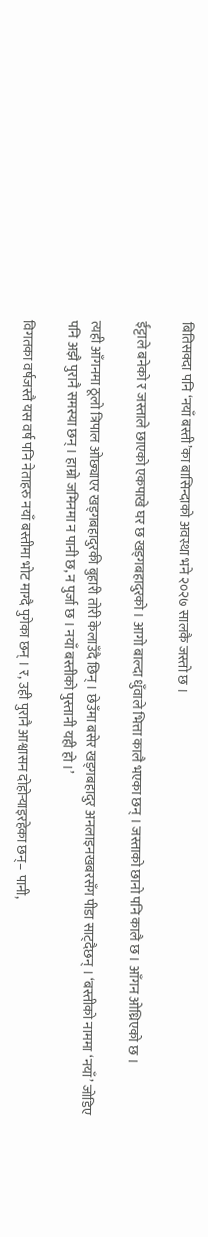बितिसक्दा पनि ‘नयाँ बस्ती’का बासिन्दाको अवस्था भने २०२७ सालकै जस्तो छ ।

ईंट्टाले बनेको र जस्ताले छाएको एकपाखे घर छ खड्गबहादुरको । आगो बाल्दा धुँवाले भित्ता कालै भएका छन् । जस्ताको छानो पनि कालै छ । आँगन ओध्रिएको छ ।

त्यही आँगनमा ठूलो त्रिपाल ओछ्याएर खड्गबहादुरकी बुहारी तोरी केलाउँदै छिन् । छेउँमा बसेर खड्गबहादुर अनलाइनखबरसँग पीडा साट्दैछन् । ‘बस्तीको नाममा ‘नयाँ’ जोडिए पनि अझै पुरानै समस्या छन् । हाम्रो जमिनमा न पानी छ, न पुर्जा छ । नयाँ बस्तीको पुस्तानी यही हो ।’

विगतका वर्षजस्तै यस वर्ष पनि नेताहरु नयाँ बस्तीमा भोट माग्दै पुगेका छन् । र, उही पुरानै आश्वासन दोहोर्‍याइरहेका छन्– पानी,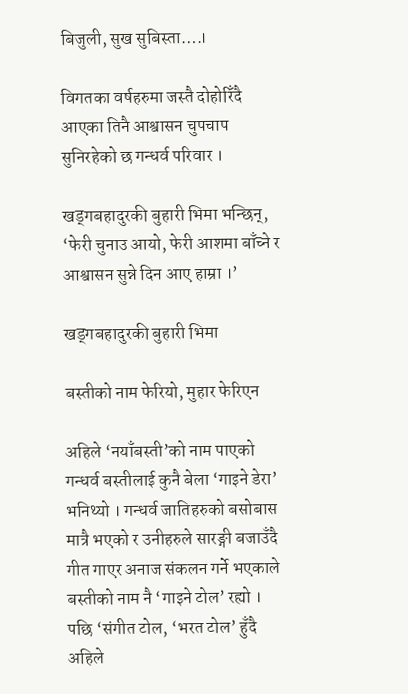बिजुली, सुख सुबिस्ता….।

विगतका वर्षहरुमा जस्तै दोहोरिँदै आएका तिनै आश्वासन चुपचाप सुनिरहेको छ गन्धर्व परिवार ।

खड्गबहादुरकी बुहारी भिमा भन्छिन्, ‘फेरी चुनाउ आयो, फेरी आशमा बाँच्ने र आश्वासन सुन्ने दिन आए हाम्रा ।’

खड्गबहादुरकी बुहारी भिमा

बस्तीको नाम फेरियो, मुहार फेरिएन

अहिले ‘नयाँबस्ती’को नाम पाएको गन्धर्व बस्तीलाई कुनै बेला ‘गाइने डेरा’ भनिथ्यो । गन्धर्व जातिहरुको बसोबास मात्रै भएको र उनीहरुले सारङ्गी बजाउँदै गीत गाएर अनाज संकलन गर्ने भएकाले बस्तीको नाम नै ‘गाइने टोल’ रह्यो । पछि ‘संगीत टोल, ‘भरत टोल’ हुँदै अहिले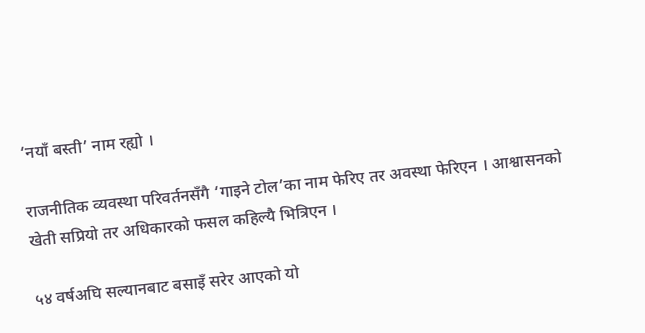‘नयाँ बस्ती’ नाम रह्यो ।

राजनीतिक व्यवस्था परिवर्तनसँगै ‘गाइने टोल’का नाम फेरिए तर अवस्था फेरिएन । आश्वासनको खेती सप्रियो तर अधिकारको फसल कहिल्यै भित्रिएन ।

५४ वर्षअघि सल्यानबाट बसाइँ सरेर आएको यो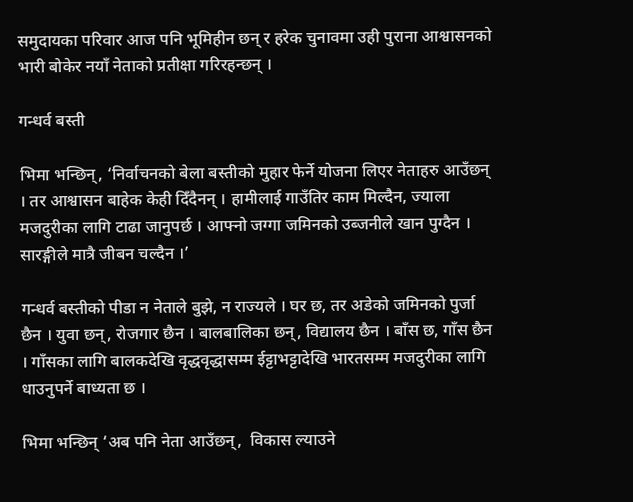समुदायका परिवार आज पनि भूमिहीन छन् र हरेक चुनावमा उही पुराना आश्वासनको भारी बोकेर नयाँ नेताको प्रतीक्षा गरिरहन्छन् ।

गन्धर्व बस्ती

भिमा भन्छिन्, ‘निर्वाचनको बेला बस्तीको मुहार फेर्ने योजना लिएर नेताहरु आउँछन् । तर आश्वासन बाहेक केही दिँदैनन् । हामीलाई गाउँतिर काम मिल्दैन, ज्याला मजदुरीका लागि टाढा जानुपर्छ । आफ्नो जग्गा जमिनको उब्जनीले खान पुग्दैन । सारङ्गीले मात्रै जीबन चल्दैन ।’

गन्धर्व बस्तीको पीडा न नेताले बुझे, न राज्यले । घर छ, तर अडेको जमिनको पुर्जा छैन । युवा छन्, रोजगार छैन । बालबालिका छन्, विद्यालय छैन । बाँस छ, गाँस छैन । गाँसका लागि बालकदेखि वृद्धवृद्धासम्म ईट्टाभट्टादेखि भारतसम्म मजदुरीका लागि धाउनुपर्ने बाध्यता छ ।

भिमा भन्छिन् ‘अब पनि नेता आउँछन्,  विकास ल्याउने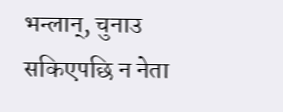भन्लान्, चुनाउ सकिएपछि न नेता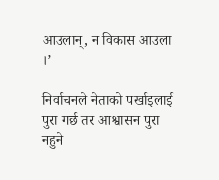आउलान्, न विकास आउला ।’

निर्वाचनले नेताको पर्खाइलाई पुरा गर्छ तर आश्वासन पुरा नहुने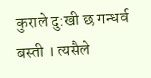कुराले दु:खी छ गन्धर्व बस्ती । त्यसैले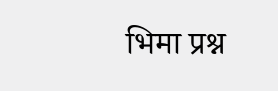भिमा प्रश्न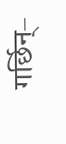गर्छिन्–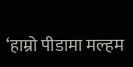‘हाम्रो पीडामा मल्हम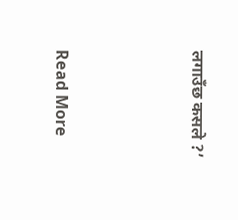लगाउँछ कसले ?’





Read More